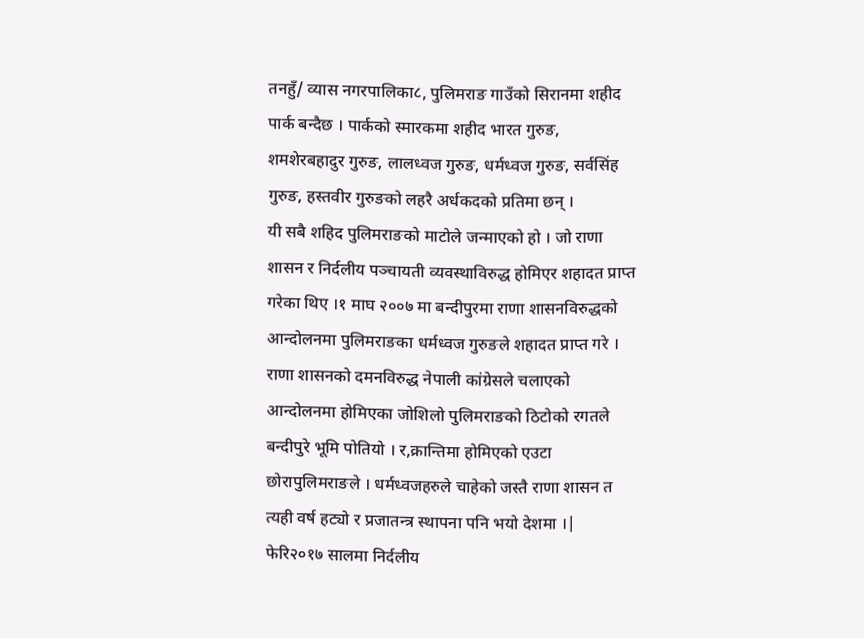तनहुँ/ व्यास नगरपालिका८, पुलिमराङ गाउँको सिरानमा शहीद पार्क बन्दैछ । पार्कको स्मारकमा शहीद भारत गुरुङ, शमशेरबहादुर गुरुङ, लालध्वज गुरुङ, धर्मध्वज गुरुङ, सर्वसिंह गुरुङ, हस्तवीर गुरुङको लहरै अर्धकदको प्रतिमा छन् ।
यी सबै शहिद पुलिमराङको माटोले जन्माएको हो । जो राणा शासन र निर्दलीय पञ्चायती व्यवस्थाविरुद्ध होमिएर शहादत प्राप्त गरेका थिए ।१ माघ २००७ मा बन्दीपुरमा राणा शासनविरुद्धको आन्दोलनमा पुलिमराङका धर्मध्वज गुरुङले शहादत प्राप्त गरे ।
राणा शासनको दमनविरुद्ध नेपाली कांग्रेसले चलाएको आन्दोलनमा होमिएका जोशिलो पुलिमराङको ठिटोको रगतले बन्दीपुरे भूमि पोतियो । र,क्रान्तिमा होमिएको एउटा छोरापुलिमराङले । धर्मध्वजहरुले चाहेको जस्तै राणा शासन त त्यही वर्ष हट्यो र प्रजातन्त्र स्थापना पनि भयो देशमा ।|
फेरि२०१७ सालमा निर्दलीय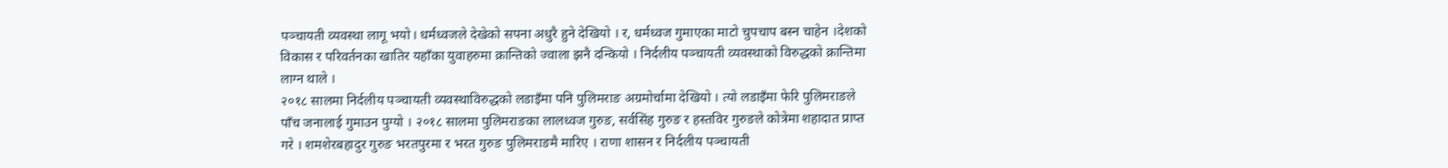पञ्चायती व्यवस्था लागू भयो। धर्मध्वजले देखेको सपना अधुरै हुने देखियो । र, धर्मध्वज गुमाएका माटो चुपचाप बस्न चाहेन ।देशको विकास र परिवर्तनका खातिर यहाँका युवाहरुमा क्रान्तिको ज्वाला झनै दन्कियो । निर्दलीय पञ्चायती व्यवस्थाको विरुद्धको क्रान्तिमा लाग्न थाले ।
२०१८ सालमा निर्दलीय पञ्चायती व्यवस्थाविरुद्धको लडाइँमा पनि पुलिमराङ अग्रमोर्चामा देखियो । त्यो लडाइँमा फेरि पुलिमराङले पाँच जनालाई गुमाउन पुग्यो । २०१८ सालमा पुलिमराङका लालध्वज गुरुङ, सर्वसिंह गुरुङ र हस्तविर गुरुङले कोत्रेमा शहादात प्राप्त गरे । शमशेरबहादुर गुरुङ भरतपुरमा र भरत गुरुङ पुलिमराङमै मारिए । राणा शासन र निर्दलीय पञ्चायती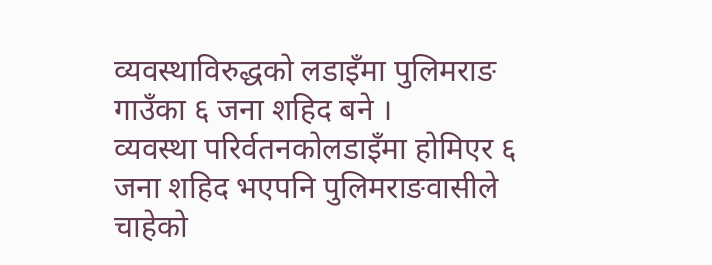व्यवस्थाविरुद्धको लडाइँमा पुलिमराङ गाउँका ६ जना शहिद बने ।
व्यवस्था परिर्वतनकोलडाइँमा होमिएर ६ जना शहिद भएपनि पुलिमराङवासीले चाहेको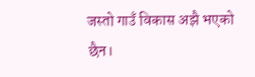जस्तो गाउँ विकास अझै भएको छैन।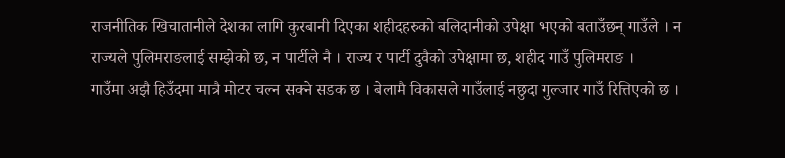राजनीतिक खिचातानीले देशका लागि कुरबानी दिएका शहीदहरुको बलिदानीको उपेक्षा भएको बताउँछन् गाउँले । न राज्यले पुलिमराङलाई सम्झेको छ, न पार्टीले नै । राज्य र पार्टी दुवैको उपेक्षामा छ, शहीद गाउँ पुलिमराङ ।
गाउँमा अझै हिउँदमा मात्रै मोटर चल्न सक्ने सडक छ । बेलामै विकासले गाउँलाई नछुदा गुल्जार गाउँ रित्तिएको छ ।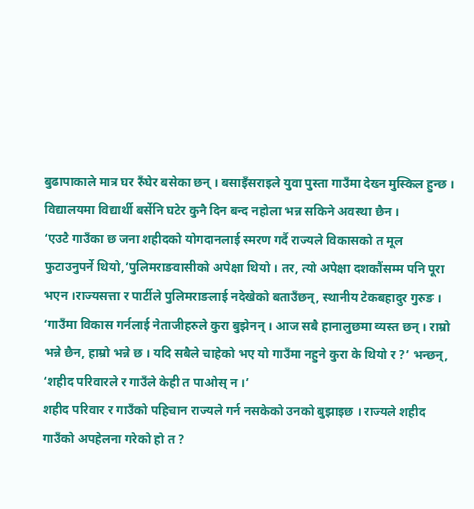बुढापाकाले मात्र घर रुँघेर बसेका छन् । बसाइँसराइले युवा पुस्ता गाउँमा देख्न मुस्किल हुन्छ । विद्यालयमा विद्यार्थी बर्सेनि घटेर कुनै दिन बन्द नहोला भन्न सकिने अवस्था छैन ।
‘एउटै गाउँका छ जना शहीदको योगदानलाई स्मरण गर्दै राज्यले विकासको त मूल फुटाउनुपर्ने थियो,’पुलिमराङवासीको अपेक्षा थियो । तर, त्यो अपेक्षा दशकौंसम्म पनि पूरा भएन ।राज्यसत्ता र पार्टीले पुलिमराङलाई नदेखेको बताउँछन्, स्थानीय टेकबहादुर गुरुङ । ‘गाउँमा विकास गर्नलाई नेताजीहरुले कुरा बुझेनन् । आज सबै हानालुछमा व्यस्त छन् । राम्रो भन्ने छैन, हाम्रो भन्ने छ । यदि सबैले चाहेको भए यो गाउँमा नहुने कुरा के थियो र ?’ भन्छन्, ‘शहीद परिवारले र गाउँले केही त पाओस् न ।’
शहीद परिवार र गाउँको पहिचान राज्यले गर्न नसकेको उनको बुझाइछ । राज्यले शहीद गाउँको अपहेलना गरेको हो त ?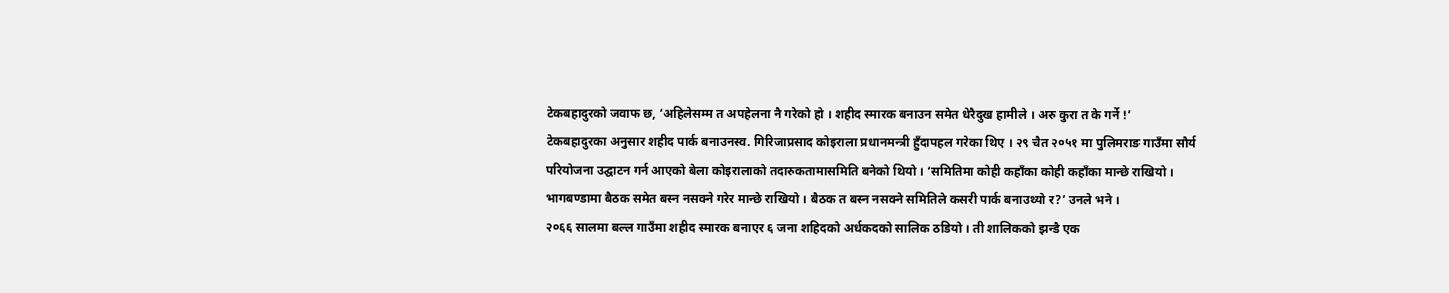टेकबहादुरको जवाफ छ, ‘अहिलेसम्म त अपहेलना नै गरेको हो । शहीद स्मारक बनाउन समेत धेरैदुख हामीले । अरु कुरा त के गर्ने !’
टेकबहादुरका अनुसार शहीद पार्क बनाउनस्व. गिरिजाप्रसाद कोइराला प्रधानमन्त्री हुँदापहल गरेका थिए । २९ चैत २०५१ मा पुलिमराङ गाउँमा सौर्य परियोजना उद्घाटन गर्न आएको बेला कोइरालाको तदारुकतामासमिति बनेको थियो । ‘समितिमा कोही कहाँका कोही कहाँका मान्छे राखियो । भागबण्डामा बैठक समेत बस्न नसक्ने गरेर मान्छे राखियो । बैठक त बस्न नसक्ने समितिले कसरी पार्क बनाउथ्यो र?’ उनले भने ।
२०६६ सालमा बल्ल गाउँमा शहीद स्मारक बनाएर ६ जना शहिदको अर्धकदको सालिक ठडियो । ती शालिकको झन्डै एक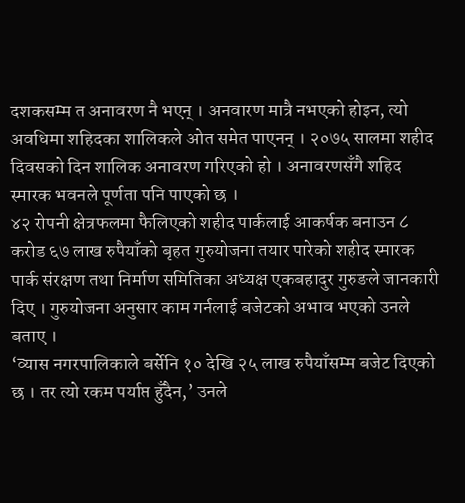दशकसम्म त अनावरण नै भएन् । अनवारण मात्रै नभएको होइन, त्यो अवधिमा शहिदका शालिकले ओत समेत पाएनन् । २०७५ सालमा शहीद दिवसको दिन शालिक अनावरण गरिएको हो । अनावरणसँगै शहिद स्मारक भवनले पूर्णता पनि पाएको छ ।
४२ रोपनी क्षेत्रफलमा फैलिएको शहीद पार्कलाई आकर्षक बनाउन ८ करोड ६७ लाख रुपैयाँको बृहत गुरुयोजना तयार पारेको शहीद स्मारक पार्क संरक्षण तथा निर्माण समितिका अध्यक्ष एकबहादुर गुरुङले जानकारी दिए । गुरुयोजना अनुसार काम गर्नलाई बजेटको अभाव भएको उनले बताए ।
‘व्यास नगरपालिकाले बर्सेनि १० देखि २५ लाख रुपैयाँसम्म बजेट दिएको छ । तर त्यो रकम पर्याप्त हुँदैन,’ उनले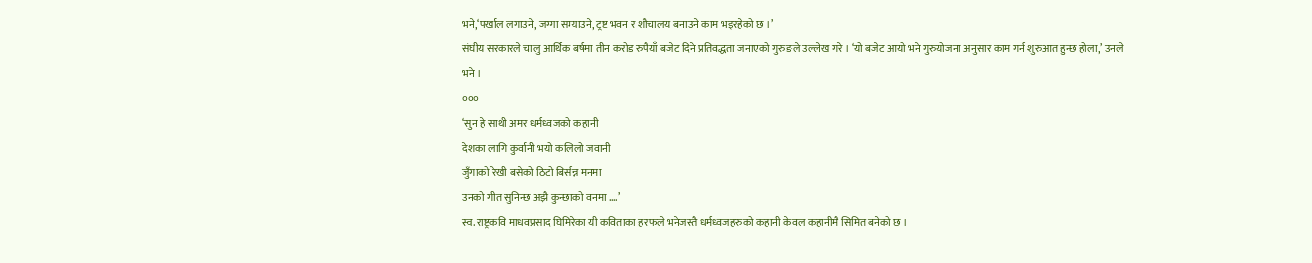भने,‘पर्खाल लगाउने, जग्गा सम्याउने, ट्रष्ट भवन र शौचालय बनाउने काम भइरहेको छ ।’
संघीय सरकारले चालु आर्थिक बर्षमा तीन करोड रुपैयाँ बजेट दिने प्रतिवद्धता जनाएको गुरुङले उल्लेख गरे । ‘यो बजेट आयो भने गुरुयोजना अनुसार काम गर्न शुरुआत हुन्छ होला,’ उनले भने ।
०००
‘सुन हे साथी अमर धर्मध्वजको कहानी
देशका लागि कुर्वानी भयो कलिलो जवानी
जुँगाको रेखी बसेको ठिटो बिर्सन्न मनमा
उनको गीत सुनिन्छ अझै कुन्छाको वनमा ….’
स्व. राष्ट्रकवि माधवप्रसाद घिमिरेका यी कविताका हरफले भनेजस्तै धर्मध्वजहरुको कहानी केवल कहानीमै सिमित बनेको छ ।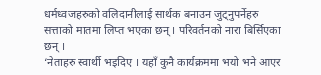धर्मध्वजहरुको वलिदानीलाई सार्थक बनाउन जुट्नुपर्नेहरु सत्ताको मातमा लिप्त भएका छन् । परिवर्तनको नारा बिर्सिएका छन् ।
‘नेताहरु स्वार्थी भइदिए । यहाँ कुनै कार्यक्रममा भयो भने आएर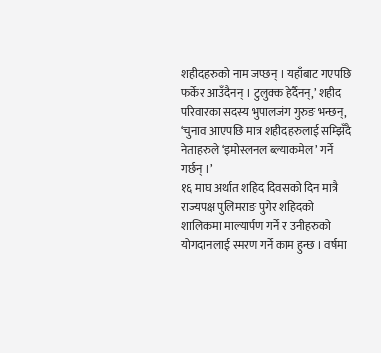शहीदहरुको नाम जप्छन् । यहाँबाट गएपछि फर्केर आउँदैनन् । टुलुक्क हेर्दैनन्,’ शहीद परिवारका सदस्य भुपालजंग गुरुङ भन्छन्, ‘चुनाव आएपछि मात्र शहीदहरुलाई सम्झिँदै नेताहरुले ‘इमोस्लनल ब्ल्याकमेल’ गर्ने गर्छन् ।’
१६ माघ अर्थात शहिद दिवसको दिन मात्रै राज्यपक्ष पुलिमराङ पुगेर शहिदको शालिकमा माल्यार्पण गर्ने र उनीहरुको योगदानलाई स्मरण गर्ने काम हुन्छ । वर्षमा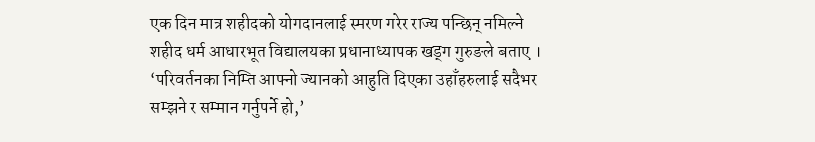एक दिन मात्र शहीदको योगदानलाई स्मरण गरेर राज्य पन्छिन् नमिल्ने शहीद धर्म आधारभूत विद्यालयका प्रधानाध्यापक खड्ग गुरुङले बताए ।
‘परिवर्तनका निम्ति आफ्नो ज्यानको आहुति दिएका उहाँहरुलाई सदैभर सम्झने र सम्मान गर्नुपर्ने हो,’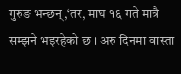गुरुङ भन्छन्,‘तर, माघ १६ गते मात्रै सम्झने भइरहेको छ । अरु दिनमा वास्ता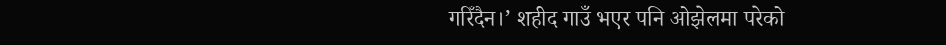गरिँदैन।’ शहीद गाउँ भएर पनि ओझेलमा परेको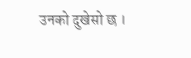उनको दुखेसो छ ।